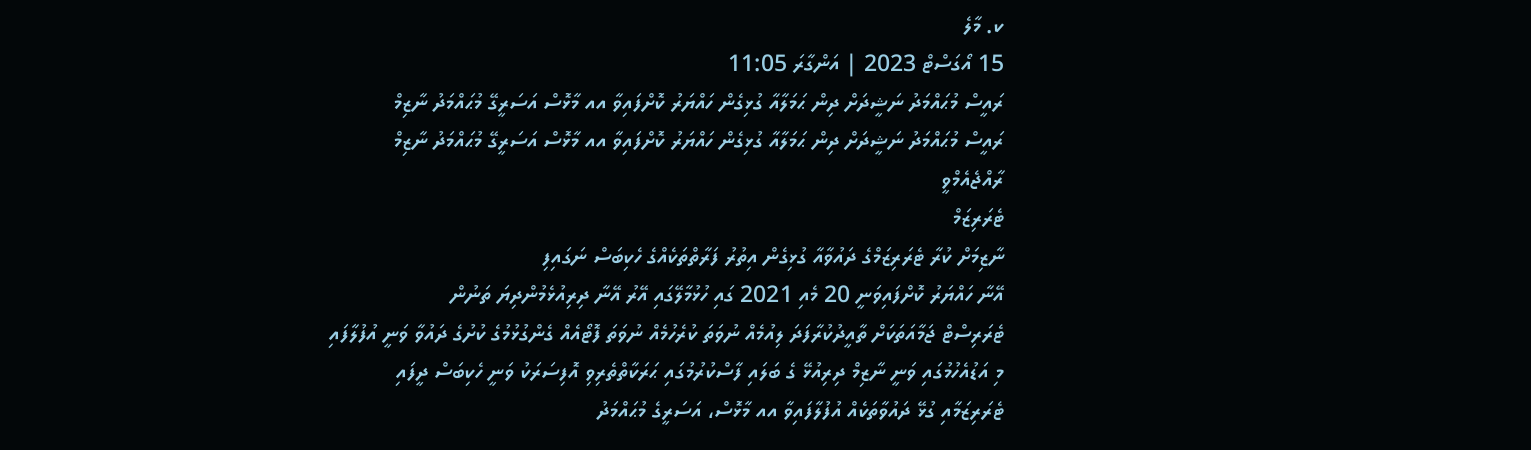ކ. މާލެ
15 އޯގަސްޓް 2023 | އަންގާރަ 11:05
ރައީސް މުޙައްމަދު ނަޝީދަށް ދިން ޙަމަލާއާ ގުޅިގެން ހައްޔަރު ކޮށްފައިވާ އއ މާޅޮސް އަސަރީގޭ މުޙައްމަދު ނާޒިމް
ރައީސް މުޙައްމަދު ނަޝީދަށް ދިން ޙަމަލާއާ ގުޅިގެން ހައްޔަރު ކޮށްފައިވާ އއ މާޅޮސް އަސަރީގޭ މުޙައްމަދު ނާޒިމް
ރާއްޖެއެމްވީ
ޓެރަރިޒަމް
ނާޒިމަށް ކުރާ ޓެރަރިޒަމްގެ ދައުވާއާ ގުޅިގެން އިތުރު ފަރާތްތަކެއްގެ ހެކިބަސް ނަގައިފި
އޭނާ ހައްޔަރު ކޮށްފައިވަނީ 20 މެއި 2021 ގައި ހުޅުމާލޭގައި އޭރު އޭނާ ދިރިއުޅެމުންދިޔަ ތަނުން
ޓެރަރިސްޓް ޖަމާއަތަކަށް ތާއީދުކުރާފަދަ ލިއުމެއް ނުވަތަ ކުރެހުމެއް ނުވަތަ ފޮޓޯއެއް ގެންގުޅުމުގެ ކުށުގެ ދައުވާ ވަނީ އުފުލާފައި
މި އަޑުއެހުމުގައި ވަނީ ނާޒިމް ދިރިއުޅޭ ގެ ބަލައި ފާސްކުރުމުގައި ޙަރަކާތްތެރިވި އޮފިސަރަކު ވަނީ ހެކިބަސް ދީފައި
ޓެރަރިޒަމާއި ގުޅޭ ދައުވާތަކެއް އުފުލާފައިވާ އއ މާޅޮސް، އަސަރީގެ މުޙައްމަދު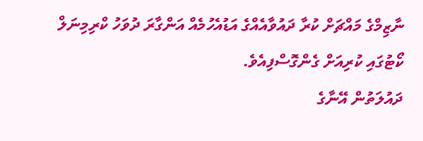ނާޒިމްގެ މައްޗަށް ކުރާ ދައުވާއެއްގެ އަޑުއެހުމެއް އަންގާރަ ދުވަހު ކްރިމިނަލް ކޯޓުގައި ކުރިއަށް ގެންގޮސްފިއެވެ.
ދައުލަތުން އޭނާގެ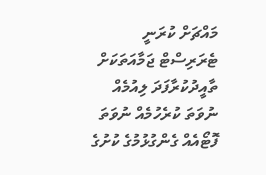މައްޗަށް ކުރަނީ ޓެރަރިސްޓް ޖަމާއަތަކަށް ތާއީދުކުރާފަދަ ލިއުމެއް ނުވަތަ ކުރެހުމެއް ނުވަތަ ފޮޓޯއެއް ގެންގުޅުމުގެ ކުށުގެ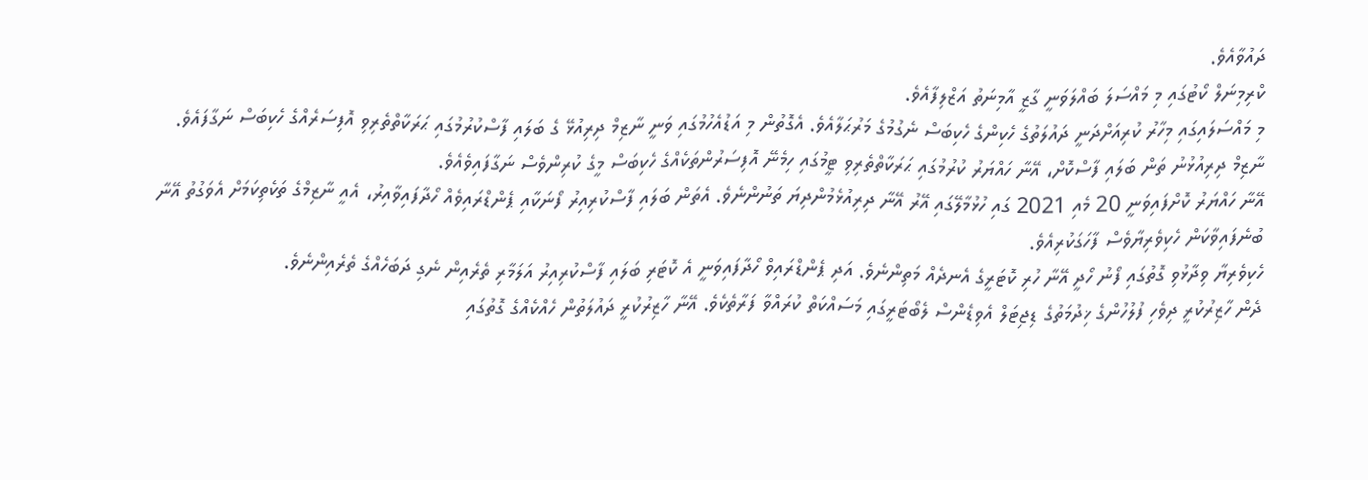ދައުވާއެވެ.
ކްރިމިނަލް ކޯޓުގައި މި މައްސަލަ ބައްލަވަނީ ގާޒީ އާމިނަތު އަޒްލިފާއެވެ.
މި މައްސަލައިގައި މިހާރު ކުރިއަށްދަނީ ދައުލަތުގެ ހެކިންގެ ހެކިބަސް ނެގުމުގެ މަރުޙަލާއެވެ. އެގޮތުން މި އަޑުއެހުމުގައި ވަނީ ނާޒިމް ދިރިއުޅޭ ގެ ބަލައި ފާސްކުރުމުގައި ޙަރަކާތްތެރިވި އޮފިސަރެއްގެ ހެކިބަސް ނަގާފައެވެ.
ނާޒިމް ދިރިއުޅުނު ތަން ބަލައި ފާސްކޮށް، އޭނާ ހައްޔަރު ކުރުމުގައި ޙަރަކާތްތެރިވި ޓީމުގައި ހިމެނޭ އޮފިސަރުންތަކެއްގެ ހެކިބަސް މީގެ ކުރިންވެސް ނަގާފައިވެއެވެ.
އޭނާ ހައްޔަރު ކޮށްފައިވަނީ 20 މެއި 2021 ގައި ހުޅުމާލޭގައި އޭރު އޭނާ ދިރިއުޅެމުންދިޔަ ތަނުންނެވެ. އެތަން ބަލައި ފާސްކުރިއިރު ފޯނަކާއި ޕެންޑްރައިވެއް ހޯދާފައިވާއިރު، އެއީ ނާޒިމްގެ ތަކެތިކަމަށް އެވަގުތު އޭނާ ބުނެފައިވާކަން ހެކިވެރިޔާވެސް ފާހަގަކުރިއެވެ.
ހެކިވެރިޔާ ވިދާޅުވި ގޮތުގައި ފޯނު ހޯދީ އޭނާ ހުރި ކޮޓަރީގެ އެނދެއް މަތިންނެވެ. އަދި ޕެންޑްރައިވް ހޯދާފައިވަނީ އެ ކޮޓަރި ބަލައި ފާސްކުރިއިރު އަލަމާރި ތެރެއިން ނެގި ދަބަހެއްގެ ތެރެއިންނެވެ.
ދެން ހާޒިރުކުރީ ދިވެހި ފުލުހުންގެ ޚިދުމަތުގެ ޑިޖިޓަލް އެވިޑެންސް ލެބޯޓަރީގައި މަސައްކަތް ކުރައްވާ ފަރާތެކެވެ. އޭނާ ހާޒިރުކުރީ ދައުލަތުން ހެއްކެއްގެ ގޮތުގައި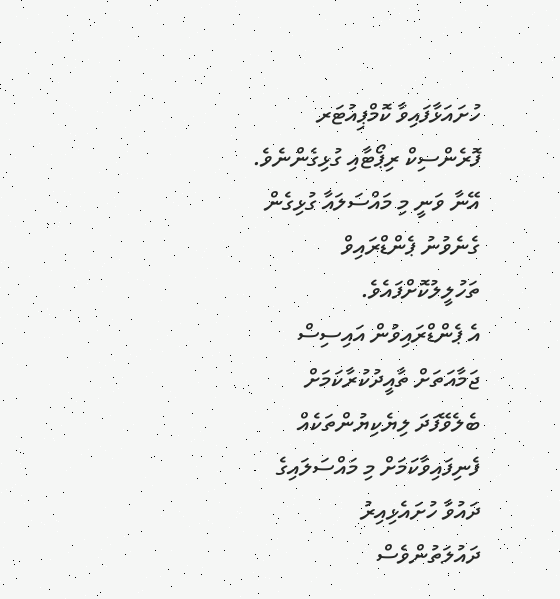ހުށައަޅާފައިވާ ކޮމްޕިއުޓަރ ފޮރެންސިކް ރިޕޯޓާއި ގުޅިގެންނެވެ.
އޭނާ ވަނީ މި މައްސަލައާ ގުޅިގެން ގެނެވުނު ޕެންޑްރައިވް ތަހުލީލުކޮށްފައެވެ.
އެ ޕެންޑްރައިވުން އައިސިސް ޖަމާއަތަށް ތާއީދުކުރާކަމަށް ބެލެވޭފަދަ ލިޔެކިޔުންތަކެއް ފެނިފައިވާކަމަށް މި މައްސަލައިގެ ދައުވާ ހުށައެޅިއިރު ދައުލަތުންވެސް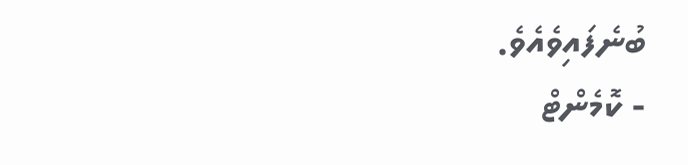ބުނެފައިވެއެވެ.
- ކޮމެންޓް